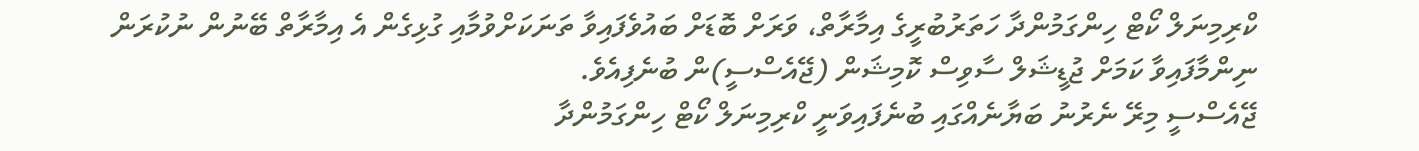ކްރިމިނަލް ކޯޓް ހިންގަމުންދާ ހަތަރުބުރީގެ އިމާރާތް، ވަރަށް ބޮޑަށް ބައުވެފައިވާ ތަނަކަށްވުމާއި ގުޅިގެން އެ އިމާރާތް ބޭނުން ނުކުރަން ނިންމާފައިވާ ކަމަށް ޖުޑީޝަލް ސާވިސް ކޮމިޝަން (ޖޭއެސްސީ)ން ބުނެފިއެވެ.
ޖޭއެސްސީ މިރޭ ނެރުނު ބަޔާނެއްގައި ބުނެފައިވަނީ ކްރިމިނަލް ކޯޓް ހިންގަމުންދާ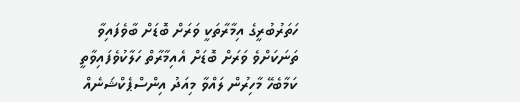ހަތަރުބުރީގެ އިމާރާތަކީ ވަރަށް ބޮޑަށް ބާވެފައިވާ ތަނަކަށްވެ ވަރަށް ބޮޑަށް އެއިމާރާތް ހަލާކުވެފައިވާތީ ކަމާބެހޭ މާހިރުން ލައްވާ މިއަދު އިންސްޕެކްޝަނެއް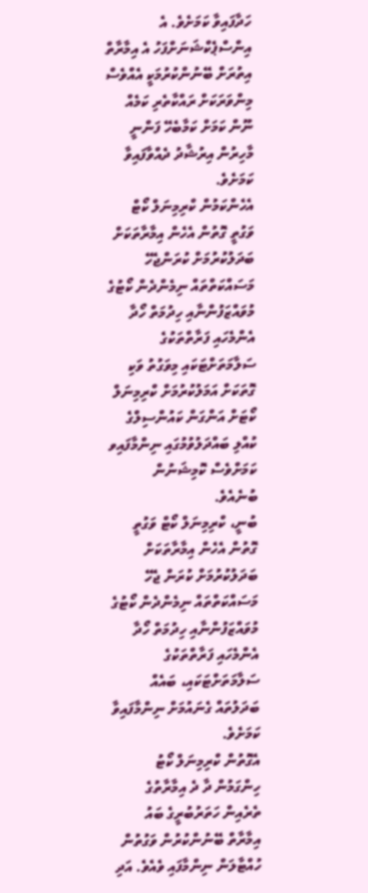ހަދާފައިވާ ކަމަށެވެ. އެ އިންސްޕެކްޝަނަށްފަހު އެ އިމާރާތް އިތުރަށް ބޭނުންކުރުމަކީ އެއްވެސް މިންވަރަކަށް ރައްކާތެރި ކަމެއް ނޫން ކަމަށް ކަމާބެހޭ ފަންނީ މާހިރުން އިރުޝާދު ދެއްވާފައިވާ ކަމަށެވެ.
އެހެންކަމުން ކްރިމިނަލް ކޯޓް ވަގުތީ ގޮތުން އެހެން އިމާރާތަކަށް ބަދަލުކުރުމަށް ކުރަންޖެހޭ މަސައްކަތްތައް ނިމެންދެން ކޯޓުގެ މުވައްޒަފުންނާއި ހިދުމަތް ހޯދާ އެންމެހައި ފަރާތްތަކުގެ ސަލާމަތަށްޓަކައި މިވަގުތު ވަކި ގޮތަކަށް އަމަލުކުރުމަށް ކްރިމިނަލް ކޯޓަށް އަންގަން ކައުންސިލްގެ ކުއްލި ބައްދަލުވުމުގައި ނިންމާފައިވ ކަމަށްވެސް ކޮމިޝަނުން ބުނެއެވެ.
ބުނީ، ކްރިމިނަލް ކޯޓް ވަގުތީ ގޮތުން އެހެން އިމާރާތަކަށް ބަދަލުކުރުމަށް ކުރަން ޖެހޭ މަސައްކަތްތައް ނިމެންދެން ކޯޓުގެ މުވައްޒަފުންނާއި ހިދުމަތް ހޯދާ އެންމެހައި ފަރާތްތަކުގެ ސަލާމަތަށްޓަކައި، ބައެއް ބަދަލުތައް ގެނައުމަށް ނިންމާފައިވާ ކަމަށެވެ.
އެގޮތުން ކްރިމިނަލް ކޯޓު ހިންގަމުން ދާ ދެ އިމާރާތުގެ ތެރެއިން ހަތަރުބުރީގެ ބައު އިމާރާތް ބޭނުންކުރުން ވަގުތުން ހުއްޓާލަން ނިންމާފައި ވެއެވެ. އަދި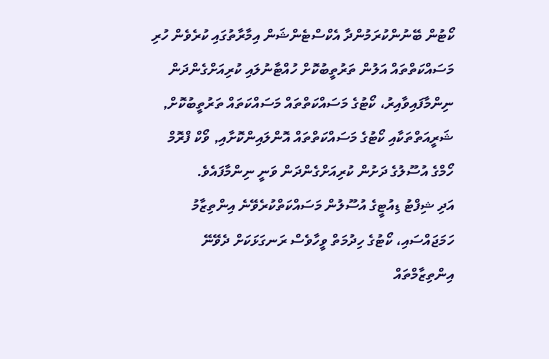ކޯޓުން ބޭނުންކުރަމުންދާ އެކްސްޓެންޝަން އިމާރާތުގައި ކުރެވެން ހުރި މަސައްކަތްތައް އަލުން ތަރުތީބުކޮށް ހުއްޓާނުލައި ކުރިއަށްގެންދަން ނިންމާފައިވާއިރު، ކޯޓުގެ މަސައްކަތްތައް މަސައްކަތައް ތަރުތީބުކޮށް, ޝަރީއަތްތަކާއި ކޯޓުގެ މަސައްކަތްތައް އޮންލައިންކޮށާއި, ވޯކް ފްރޮމް ހޯމްގެ އުސޫލުގެ ދަށުން ކުރިއަށްގެންދަން ވަނީ ނިންމާފައެވެ.
އަދި ޝިފްޓު ޑިއުޓީގެ އުސޫލުން މަސައްކަތްކުރެވޭނެ އިންތިޒާމު ހަމަޖައްސައި، ކޯޓުގެ ހިދުމަތް ވީހާވެސް ރަނގަޅަކަށް ދެވޭނޭ އިންތިޒާމްތައް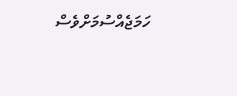ހަމަޖެއްސުމަށްވެސް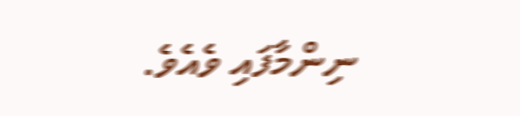ނިންމާފައި ވެއެވެ.